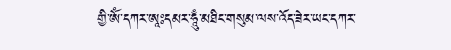གྱི་ༀ་དཀར་ཨཱཿདམར་ཧཱུྃ་མཐིང་གསུམ་ལས་འོད་ཟེར་ཡང་དཀར་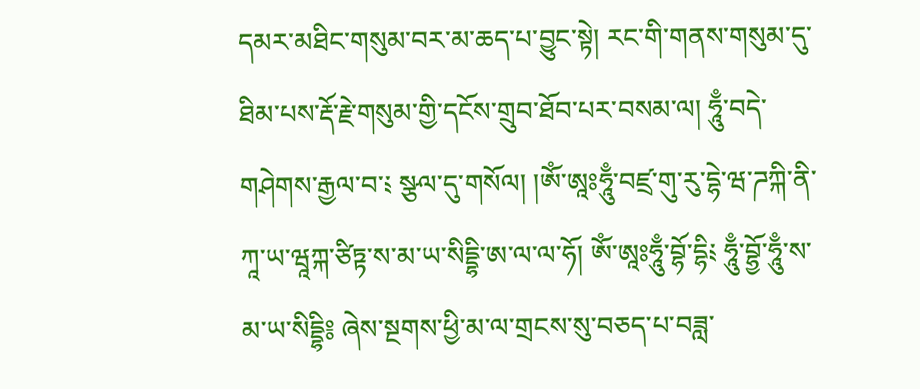དམར་མཐིང་གསུམ་བར་མ་ཆད་པ་བྱུང་སྟེ། རང་གི་གནས་གསུམ་དུ་ཐིམ་པས་རྡོ་རྗེ་གསུམ་གྱི་དངོས་གྲུབ་ཐོབ་པར་བསམ་ལ། ཧཱུྃ་བདེ་གཤེགས་རྒྱལ་བ་༴ སྩལ་དུ་གསོལ། །ༀ་ཨཱཿཧཱུྃ་བཛྲ་གུ་རུ་དྷེ་ཝ་ཌཀྐི་ནི་ཀཱ་ཡ་ཝཱཀྐ་ཙིཏྟ་ས་མ་ཡ་སིདྡྷི་ཨ་ལ་ལ་ཧོ། ༀ་ཨཱཿཧཱུྃ་བྷོ་དྷི༴ ཧཱུྃ་བྷྱོ་ཧཱུྃ་ས་མ་ཡ་སིདྡྷི༔ ཞེས་སྔགས་ཕྱི་མ་ལ་གྲངས་སུ་བཅད་པ་བཟླ་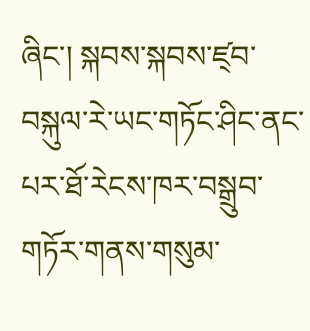ཞིང་། སྐབས་སྐབས་ཛ྄བ་བསྐུལ་རེ་ཡང་གཏོང་ཤིང་ནང་པར་ཐོ་རེངས་ཁར་བསྒྲུབ་གཏོར་གནས་གསུམ་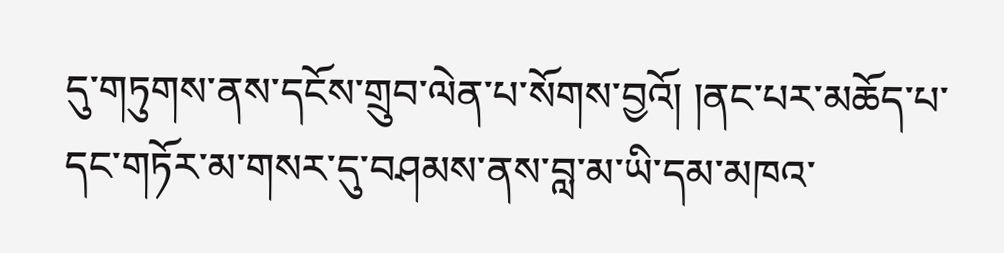དུ་གཏུགས་ནས་དངོས་གྲུབ་ལེན་པ་སོགས་བྱའོ། །ནང་པར་མཆོད་པ་དང་གཏོར་མ་གསར་དུ་བཤམས་ནས་བླ་མ་ཡི་དམ་མཁའ་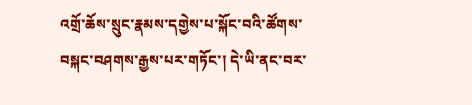འགྲོ་ཆོས་སྲུང་རྣམས་དགྱེས་པ་སྐོང་བའི་ཚོགས་བསྐང་བཤགས་རྒྱས་པར་གཏོང་། དེ་ཡི་ནང་བར་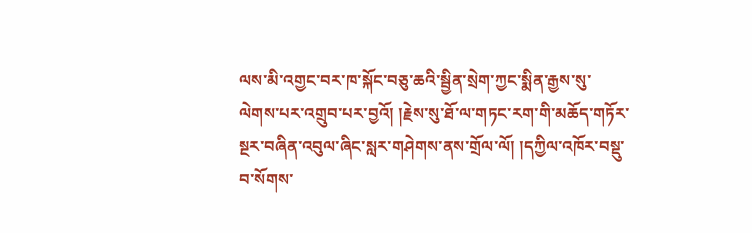ལས་མི་འགྱང་བར་ཁ་སྐོང་བཅུ་ཆའི་སྦྱིན་སྲེག་ཀྱང་སྨིན་རྒྱས་སུ་ལེགས་པར་འགྲུབ་པར་བྱའོ། །རྗེས་སུ་ཐོ་ལ་གཏང་རག་གི་མཆོད་གཏོར་སྔར་བཞིན་འབུལ་ཞིང་སླར་གཤེགས་ནས་གྲོལ་ལོ། །དཀྱིལ་འཁོར་བསྡུ་བ་སོགས་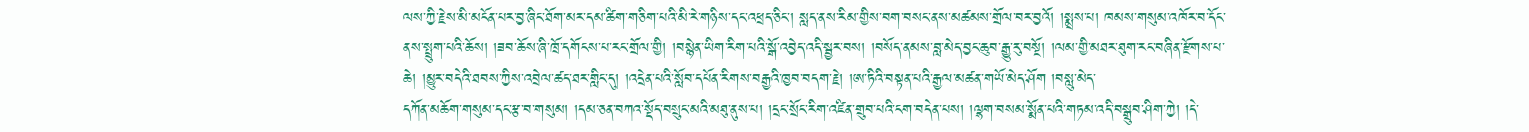ལས་ཀྱི་རྗེས་མི་མངོན་པར་བྱ་ཞིང་ཐོག་མར་དམ་ཚིག་གཅིག་པའི་མི་རེ་གཉིས་དང་འཕྲད་ཅིང་། སླད་ནས་རིམ་གྱིས་བག་བསང་ནས་མཚམས་གྲོལ་བར་བྱའོ། །སྨྲས་པ། ཁམས་གསུམ་འཁོར་བ་དོང་ནས་སྤྲུག་པའི་ཆོས། །ཟབ་ཆོས་ཞི་ཁྲོ་དགོངས་པ་རང་གྲོལ་གྱི། །བསྙེན་ཡིག་རིག་པའི་སྒོ་འབྱེད་འདི་སྦྱར་བས། །བསོད་ནམས་བླ་མེད་བྱང་ཆུབ་རྒྱུ་རུ་བསྔོ། །ལམ་གྱི་མཐར་ཐུག་རང་བཞིན་རྫོགས་པ་ཆེ། །མྱུར་བདེའི་ཐབས་ཀྱིས་འབྲེལ་ཚད་ཐར་གླིང་དུ། །འདྲེན་པའི་སློབ་དཔོན་རིགས་བརྒྱའི་ཁྱབ་བདག་རྗེ། །ཨ་ཏིའི་བསྟན་པའི་རྒྱལ་མཚན་གཡོ་མེད་ཤོག །བསླུ་མེད་
དཀོན་མཆོག་གསུམ་དང་རྩ་བ་གསུམ། །དམ་ཅན་བཀའ་སྡོད་བསྲུང་མའི་མཐུ་ནུས་པ། །དྲང་སྲོང་རིག་འཛིན་གྲུབ་པའི་ངག་བདེན་པས། །ལྷག་བསམ་སྨོན་པའི་གཏམ་འདི་བསྒྲུབ་ཤིག་ཀྱེ། །དེ་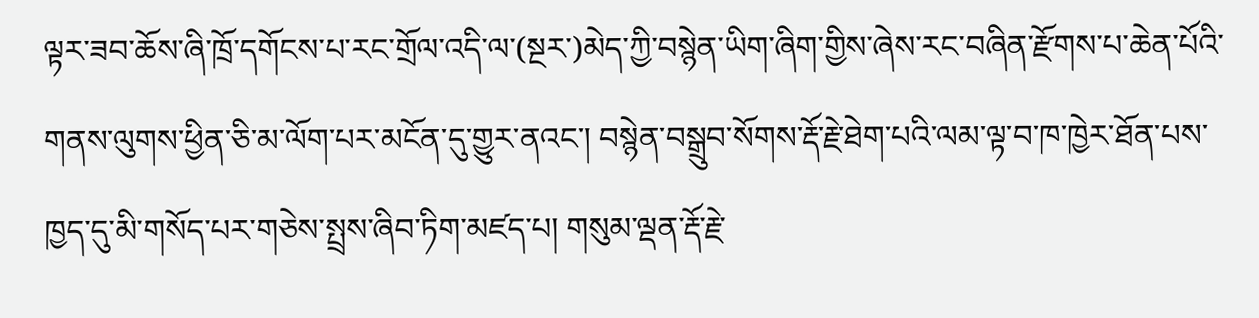ལྟར་ཟབ་ཆོས་ཞི་ཁྲོ་དགོངས་པ་རང་གྲོལ་འདི་ལ་(སྔར་)མེད་ཀྱི་བསྙེན་ཡིག་ཞིག་གྱིས་ཞེས་རང་བཞིན་རྫོགས་པ་ཆེན་པོའི་གནས་ལུགས་ཕྱིན་ཅི་མ་ལོག་པར་མངོན་དུ་གྱུར་ནའང་། བསྙེན་བསྒྲུབ་སོགས་རྡོ་རྗེ་ཐེག་པའི་ལམ་ལྟ་བ་ཁ་ཁྱེར་ཐོན་པས་ཁྱད་དུ་མི་གསོད་པར་གཅེས་སྤྲས་ཞིབ་ཏིག་མཛད་པ། གསུམ་ལྡན་རྡོ་རྗེ་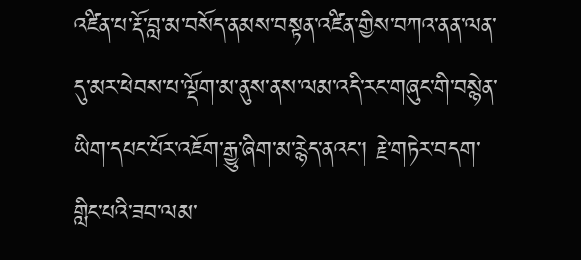འཛིན་པ་རྡོ་བླ་མ་བསོད་ནམས་བསྟན་འཛིན་གྱིས་བཀའ་ནན་ལན་དུ་མར་ཕེབས་པ་ལྡོག་མ་ནུས་ནས་ལམ་འདི་རང་གཞུང་གི་བསྙེན་ཡིག་དཔང་པོར་འཇོག་རྒྱུ་ཞིག་མ་རྙེད་ནའང་། རྗེ་གཏེར་བདག་གླིང་པའི་ཟབ་ལམ་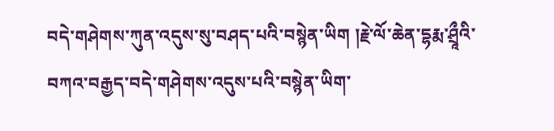བདེ་གཤེགས་ཀུན་འདུས་སུ་བཤད་པའི་བསྙེན་ཡིག །རྗེ་ལོ་ཆེན་དྷརྨ་ཤྲཱྀའི་བཀའ་བརྒྱད་བདེ་གཤེགས་འདུས་པའི་བསྙེན་ཡིག་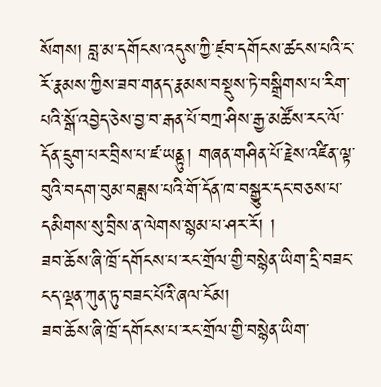སོགས། བླ་མ་དགོངས་འདུས་ཀྱི་ཛ྄བ་དགོངས་ཚངས་པའི་ང་རོ་རྣམས་ཀྱིས་ཟབ་གནད་རྣམས་བསྡུས་ཏེ་བསྒྲིགས་པ་རིག་པའི་སྒོ་འབྱེད་ཅེས་བྱ་བ་རྒན་པོ་བཀྲ་ཤིས་རྒྱ་མཚོས་རང་ལོ་དོན་དྲུག་པར་བྲིས་པ་ཛ་ཡནྟུ། གཞན་གཤིན་པོ་རྗེས་འཛིན་ལྟ་བུའི་བདག་བུམ་བཟླས་པའི་གོ་དོན་ཁ་བསྒྱུར་དང་བཅས་པ་དམིགས་སུ་བྲིས་ན་ལེགས་སྙམ་པ་ཤར་རོ། །
ཟབ་ཆོས་ཞི་ཁྲོ་དགོངས་པ་རང་གྲོལ་གྱི་བསྙེན་ཡིག་དྲི་བཟང་ངད་ལྡན་ཀུན་ཏུ་བཟང་པོའི་ཞལ་ངོམ།
ཟབ་ཆོས་ཞི་ཁྲོ་དགོངས་པ་རང་གྲོལ་གྱི་བསྙེན་ཡིག་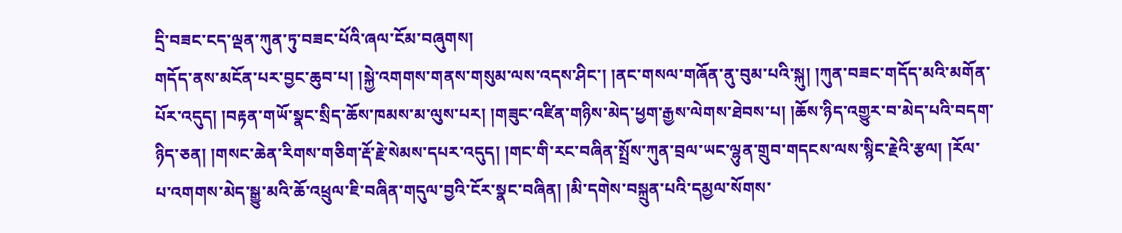དྲི་བཟང་ངད་ལྡན་ཀུན་ཏུ་བཟང་པོའི་ཞལ་ངོམ་བཞུགས།
གདོད་ནས་མངོན་པར་བྱང་ཆུབ་པ། །སྐྱེ་འགགས་གནས་གསུམ་ལས་འདས་ཤིང་། །ནང་གསལ་གཞོན་ནུ་བུམ་པའི་སྐུ། །ཀུན་བཟང་གདོད་མའི་མགོན་པོར་འདུད། །བརྟན་གཡོ་སྣང་སྲིད་ཆོས་ཁམས་མ་ལུས་པར། །གཟུང་འཛིན་གཉིས་མེད་ཕྱག་རྒྱས་ལེགས་ཐེབས་པ། །ཆོས་ཉིད་འགྱུར་བ་མེད་པའི་བདག་ཉིད་ཅན། །གསང་ཆེན་རིགས་གཅིག་རྡོ་རྗེ་སེམས་དཔར་འདུད། །གང་གི་རང་བཞིན་སྤྲོས་ཀུན་བྲལ་ཡང་ལྷུན་གྲུབ་གདངས་ལས་སྙིང་རྗེའི་རྩལ། །རོལ་པ་འགགས་མེད་སྒྱུ་མའི་ཆོ་འཕྲུལ་ཇི་བཞིན་གདུལ་བྱའི་ངོར་སྣང་བཞིན། །མི་དགེས་བསྐྲུན་པའི་དམྱལ་སོགས་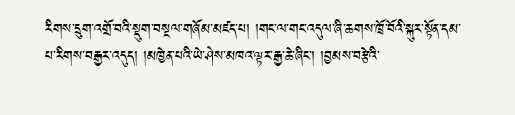རིགས་དྲུག་འགྲོ་བའི་སྡུག་བསྔལ་གཞོམ་མཛད་པ། །གང་ལ་གང་འདུལ་ཞི་ཆགས་ཁྲོ་བོའི་སྐུར་སྟོན་དམ་པ་རིགས་བརྒྱར་འདུད། །མཁྱེན་པའི་ཡེ་ཤེས་མཁའ་ལྟར་རྒྱ་ཆེ་ཞིང་། །བྱམས་བརྩེའི་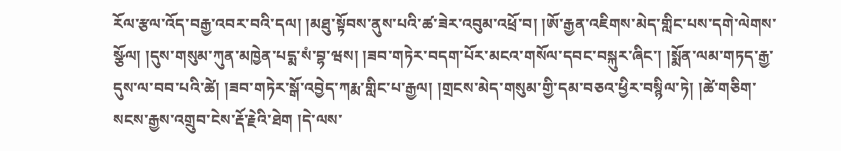རོལ་རྩལ་འོད་བརྒྱ་འབར་བའི་དལ། །མཐུ་སྟོབས་ནུས་པའི་ཚ་ཟེར་འབུམ་འཕྲོ་བ། །ཨོ་རྒྱན་འཇིགས་མེད་གླིང་པས་དགེ་ལེགས་སྩོལ། །དུས་གསུམ་ཀུན་མཁྱེན་པདྨ་སཾ་བྷ་ཝས། །ཟབ་གཏེར་བདག་པོར་མངའ་གསོལ་དབང་བསྐུར་ཞིང་། །སྨོན་ལམ་གཏད་རྒྱ་དུས་ལ་བབ་པའི་ཚེ། །ཟབ་གཏེར་སྒོ་འབྱེད་ཀརྨ་གླིང་པ་རྒྱལ། །གྲངས་མེད་གསུམ་གྱི་དམ་བཅའ་ཕྱིར་བསྙིལ་ཏེ། །ཚེ་གཅིག་སངས་རྒྱས་འགྲུབ་ངེས་རྡོ་རྗེའི་ཐེག །དེ་ལས་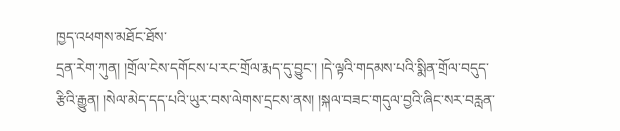ཁྱད་འཕགས་མཐོང་ཐོས་
དྲན་རེག་ཀུན། །གྲོལ་ངེས་དགོངས་པ་རང་གྲོལ་རྨད་དུ་བྱུང་། །དེ་ལྟའི་གདམས་པའི་སྨིན་གྲོལ་བདུད་རྩིའི་རྒྱུན། །སེལ་མེད་དད་པའི་ཡུར་བས་ལེགས་དྲངས་ནས། །སྐལ་བཟང་གདུལ་བྱའི་ཞིང་སར་བརླན་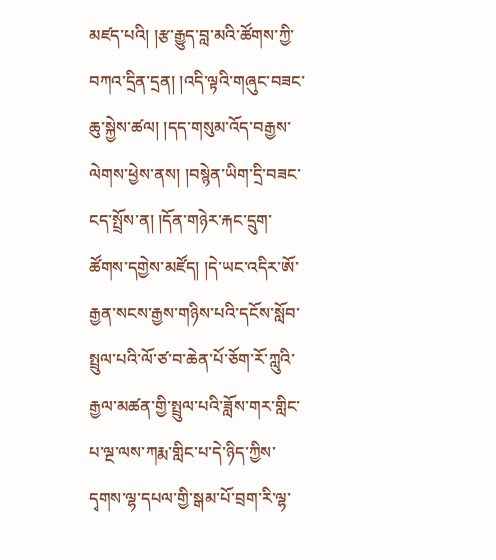མཛད་པའི། །རྩ་རྒྱུད་བླ་མའི་ཚོགས་ཀྱི་བཀའ་དྲིན་དྲན། །འདི་ལྟའི་གཞུང་བཟང་ཆུ་སྐྱེས་ཚལ། །དད་གསུམ་འོད་བརྒྱས་ལེགས་ཕྱེས་ནས། །བསྙེན་ཡིག་དྲི་བཟང་ངད་སྤྲོས་ན། །དོན་གཉེར་རྐང་དྲུག་ཚོགས་དགྱེས་མཛོད། །དེ་ཡང་འདིར་ཨོ་རྒྱན་སངས་རྒྱས་གཉིས་པའི་དངོས་སློབ་སྤྲུལ་པའི་ལོ་ཙ་བ་ཆེན་པོ་ཅོག་རོ་ཀླུའི་རྒྱལ་མཚན་གྱི་སྤྲུལ་པའི་ཟློས་གར་གླིང་པ་ལྔ་ལས་ཀརྨ་གླིང་པ་དེ་ཉིད་ཀྱིས་དྭགས་ལྷ་དཔལ་གྱི་སྒམ་པོ་བྲག་རི་ལྷ་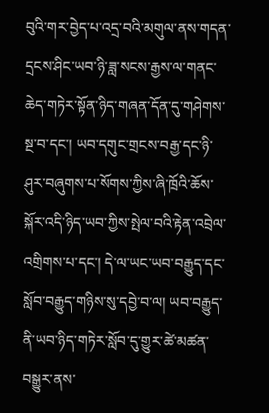བུའི་གར་བྱེད་པ་འདྲ་བའི་མགུལ་ནས་གདན་དྲངས་ཤིང་ཡབ་ཉི་ཟླ་སངས་རྒྱས་ལ་གནང་ཆེད་གཏེར་སྟོན་ཉིད་གཞན་དོན་དུ་གཤེགས་སྔ་བ་དང་། ཡབ་དགུང་གྲངས་བརྒྱ་དང་ཉི་ཤུར་བཞུགས་པ་སོགས་ཀྱིས་ཞི་ཁྲོའི་ཆོས་སྐོར་འདི་ཉིད་ཡབ་ཀྱིས་སྤེལ་བའི་རྟེན་འབྲེལ་འགྲིགས་པ་དང་། དེ་ལ་ཡང་ཡབ་བརྒྱུད་དང་སློབ་བརྒྱུད་གཉིས་སུ་དབྱེ་བ་ལ། ཡབ་བརྒྱུད་ནི་ཡབ་ཉིད་གཏེར་སློབ་དུ་གྱུར་ཚེ་མཚན་བསྒྱུར་ནས་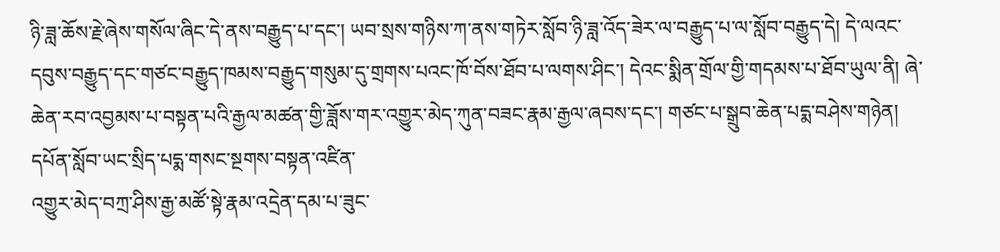ཉི་ཟླ་ཆོས་རྗེ་ཞེས་གསོལ་ཞིང་དེ་ནས་བརྒྱུད་པ་དང་། ཡབ་སྲས་གཉིས་ཀ་ནས་གཏེར་སློབ་ཉི་ཟླ་འོད་ཟེར་ལ་བརྒྱུད་པ་ལ་སློབ་བརྒྱུད་དེ། དེ་ལའང་དབུས་བརྒྱུད་དང་གཙང་བརྒྱུད་ཁམས་བརྒྱུད་གསུམ་དུ་གྲགས་པའང་ཁོ་བོས་ཐོབ་པ་ལགས་ཤིང་། དེའང་སྨིན་གྲོལ་གྱི་གདམས་པ་ཐོབ་ཡུལ་ནི། ཞེ་ཆེན་རབ་འབྱམས་པ་བསྟན་པའི་རྒྱལ་མཚན་གྱི་ཟློས་གར་འགྱུར་མེད་ཀུན་བཟང་རྣམ་རྒྱལ་ཞབས་དང་། གཙང་པ་སྒྲུབ་ཆེན་པདྨ་བཤེས་གཉེན། དཔོན་སློབ་ཡང་སྲིད་པདྨ་གསང་སྔགས་བསྟན་འཛིན་
འགྱུར་མེད་བཀྲ་ཤིས་རྒྱ་མཚོ་སྟེ་རྣམ་འདྲེན་དམ་པ་ཟུང་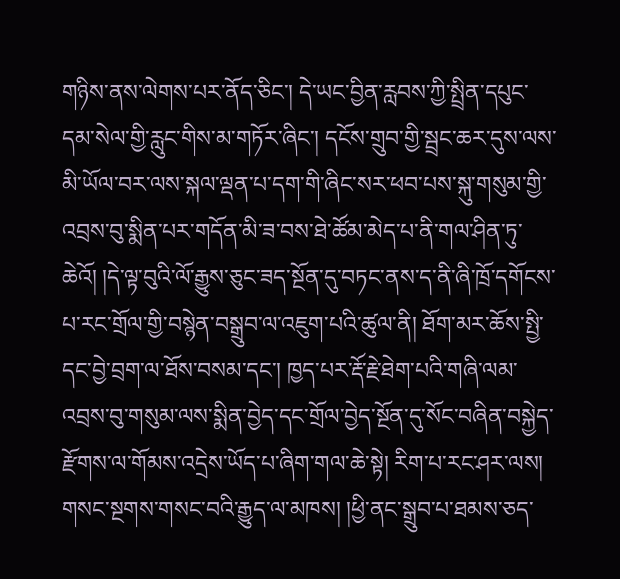གཉིས་ནས་ལེགས་པར་ནོད་ཅིང་། དེ་ཡང་བྱིན་རླབས་ཀྱི་སྤྲིན་དཔུང་དམ་སེལ་གྱི་རླུང་གིས་མ་གཏོར་ཞིང་། དངོས་གྲུབ་གྱི་སྦྲང་ཆར་དུས་ལས་མི་ཡོལ་བར་ལས་སྐལ་ལྡན་པ་དག་གི་ཞིང་སར་ཕབ་པས་སྐུ་གསུམ་གྱི་འབྲས་བུ་སྨིན་པར་གདོན་མི་ཟ་བས་ཐེ་ཚོམ་མེད་པ་ནི་གལ་ཤིན་ཏུ་ཆེའོ། །དེ་ལྟ་བུའི་ལོ་རྒྱུས་ཅུང་ཟད་སྔོན་དུ་བཏང་ནས་ད་ནི་ཞི་ཁྲོ་དགོངས་པ་རང་གྲོལ་གྱི་བསྙེན་བསྒྲུབ་ལ་འཇུག་པའི་ཚུལ་ནི། ཐོག་མར་ཆོས་སྤྱི་དང་བྱེ་བྲག་ལ་ཐོས་བསམ་དང་། ཁྱད་པར་རྡོ་རྗེ་ཐེག་པའི་གཞི་ལམ་འབྲས་བུ་གསུམ་ལས་སྨིན་བྱེད་དང་གྲོལ་བྱེད་སྔོན་དུ་སོང་བཞིན་བསྐྱེད་རྫོགས་ལ་གོམས་འདྲེས་ཡོད་པ་ཞིག་གལ་ཆེ་སྟེ། རིག་པ་རང་ཤར་ལས། གསང་སྔགས་གསང་བའི་རྒྱུད་ལ་མཁས། །ཕྱི་ནང་སྒྲུབ་པ་ཐམས་ཅད་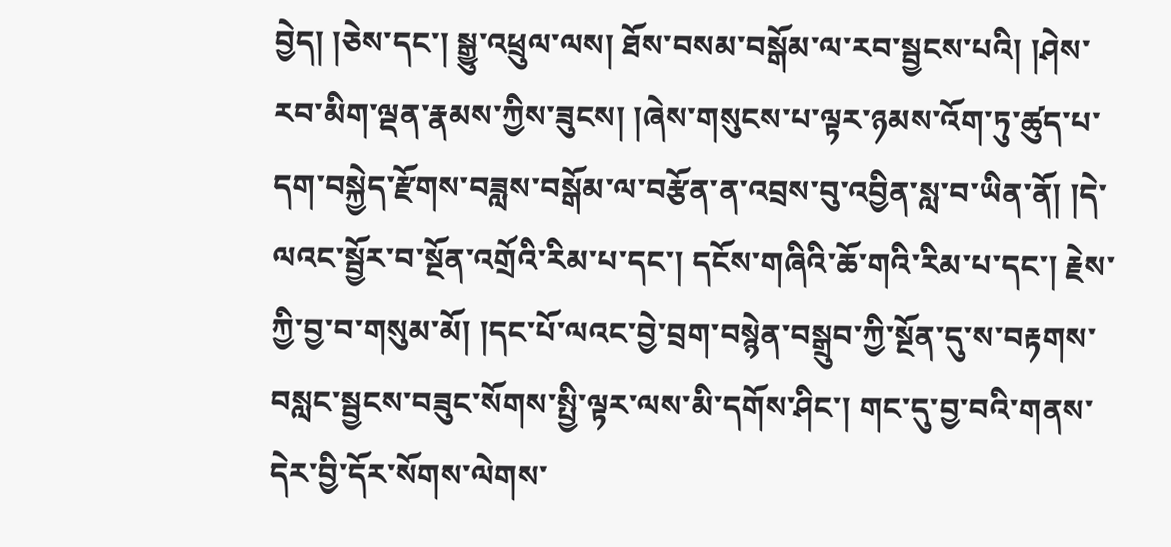བྱེད། །ཅེས་དང་། སྒྱུ་འཕྲུལ་ལས། ཐོས་བསམ་བསྒོམ་ལ་རབ་སྦྱངས་པའི། །ཤེས་རབ་མིག་ལྡན་རྣམས་ཀྱིས་ཟུངས། །ཞེས་གསུངས་པ་ལྟར་ཉམས་འོག་ཏུ་ཚུད་པ་དག་བསྐྱེད་རྫོགས་བཟླས་བསྒོམ་ལ་བརྩོན་ན་འབྲས་བུ་འབྱིན་སླ་བ་ཡིན་ནོ། །དེ་ལའང་སྦྱོར་བ་སྔོན་འགྲོའི་རིམ་པ་དང་། དངོས་གཞིའི་ཆོ་གའི་རིམ་པ་དང་། རྗེས་ཀྱི་བྱ་བ་གསུམ་མོ། །དང་པོ་ལའང་བྱེ་བྲག་བསྙེན་བསྒྲུབ་ཀྱི་སྔོན་དུ་ས་བརྟགས་བསླང་སྦྱངས་བཟུང་སོགས་སྤྱི་ལྟར་ལས་མི་དགོས་ཤིང་། གང་དུ་བྱ་བའི་གནས་དེར་བྱི་དོར་སོགས་ལེགས་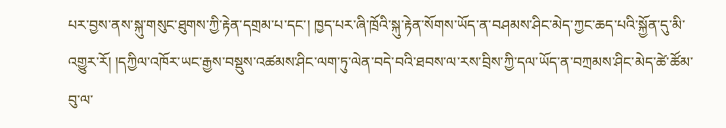པར་བྱས་ནས་སྐུ་གསུང་ཐུགས་ཀྱི་རྟེན་དགྲམ་པ་དང་། ཁྱད་པར་ཞི་ཁྲོའི་སྐུ་རྟེན་སོགས་ཡོད་ན་བཤམས་ཤིང་མེད་ཀྱང་ཆད་པའི་སྐྱོན་དུ་མི་འགྱུར་རོ། །དཀྱིལ་འཁོར་ཡང་རྒྱས་བསྡུས་འཚམས་ཤིང་ལག་ཏུ་ལེན་བདེ་བའི་ཐབས་ལ་རས་བྲིས་ཀྱི་དལ་ཡོད་ན་བཀྲམས་ཤིང་མེད་ཚེ་ཚོམ་བུ་ལ་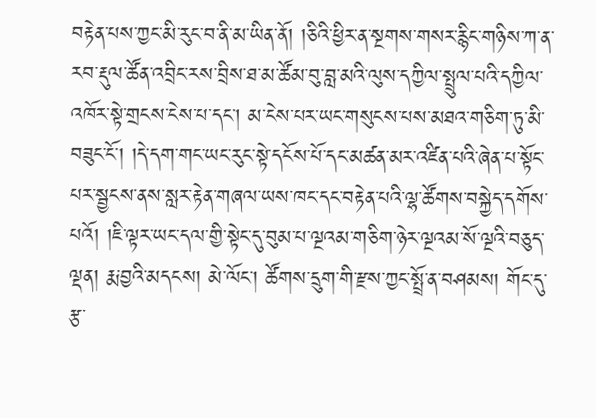བརྟེན་པས་ཀྱང་མི་རུང་བ་ནི་མ་ཡིན་ནོ། །ཅིའི་ཕྱིར་ན་སྔགས་གསར་རྙིང་གཉིས་ཀ་ན་རབ་རྡུལ་ཚོན་འབྲིང་རས་བྲིས་ཐ་མ་ཚོམ་བུ་བླ་མའི་ལུས་དཀྱིལ་སྤྲུལ་པའི་དཀྱིལ་འཁོར་སྟེ་གྲངས་ངེས་པ་དང་། མ་ངེས་པར་ཡང་གསུངས་པས་མཐའ་གཅིག་ཏུ་མི་བཟུང་ངོ་། །དེ་དག་གང་ཡང་རུང་སྟེ་དངོས་པོ་དང་མཚན་མར་འཛིན་པའི་ཞེན་པ་སྟོང་པར་སྦྱངས་ནས་སླར་རྟེན་གཞལ་ཡས་ཁང་དང་བརྟེན་པའི་ལྷ་ཚོགས་བསྐྱེད་དགོས་པའོ། །ཇི་ལྟར་ཡང་དལ་གྱི་སྟེང་དུ་བུམ་པ་ལྔའམ་གཅིག་ཉེར་ལྔའམ་སོ་ལྔའི་བཅུད་ལྡན། རྨ་བྱའི་མདངས། མེ་ལོང་། ཚོགས་དྲུག་གི་རྫས་ཀྱང་སྤྲོ་ན་བཤམས། གོང་དུ་རྩ་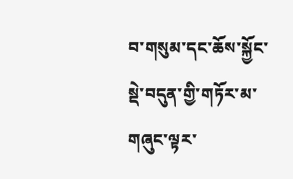བ་གསུམ་དང་ཆོས་སྐྱོང་སྡེ་བདུན་གྱི་གཏོར་མ་གཞུང་ལྟར་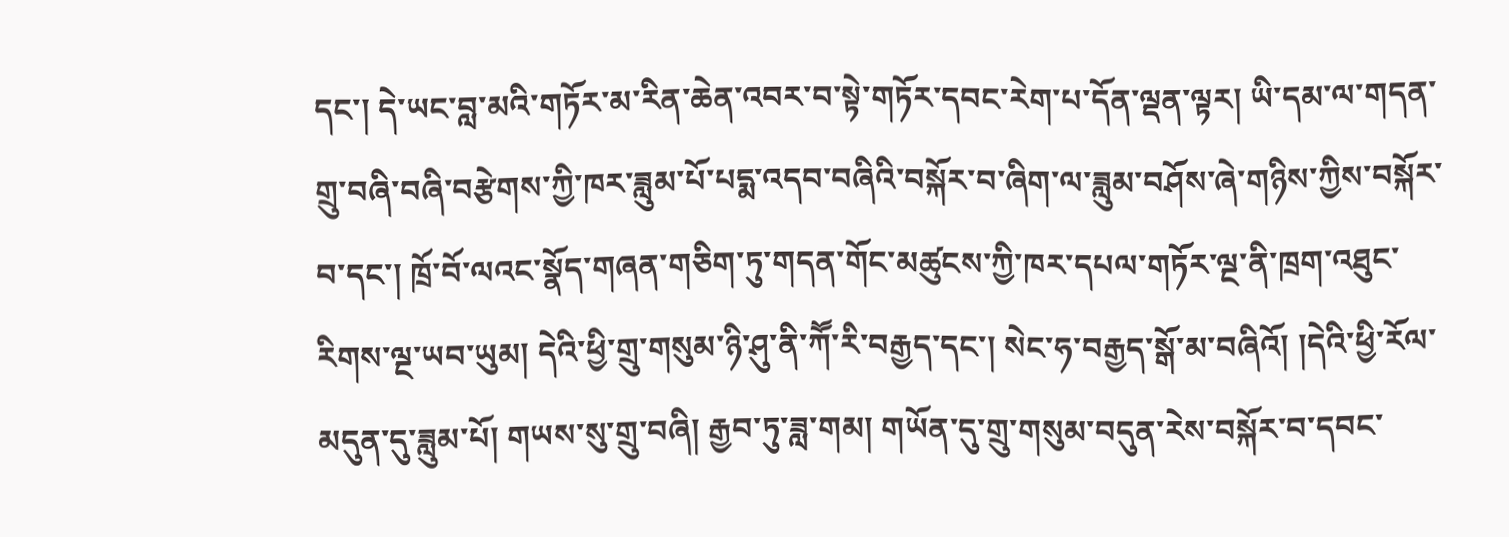དང་། དེ་ཡང་བླ་མའི་གཏོར་མ་རིན་ཆེན་འབར་བ་སྟེ་གཏོར་དབང་རེག་པ་དོན་ལྡན་ལྟར། ཡི་དམ་ལ་གདན་གྲུ་བཞི་བཞི་བརྩེགས་ཀྱི་ཁར་ཟླུམ་པོ་པདྨ་འདབ་བཞིའི་བསྐོར་བ་ཞིག་ལ་ཟླུམ་བཤོས་ཞེ་གཉིས་ཀྱིས་བསྐོར་བ་དང་། ཁྲོ་བོ་ལའང་སྣོད་གཞན་གཅིག་ཏུ་གདན་གོང་མཚུངས་ཀྱི་ཁར་དཔལ་གཏོར་ལྔ་ནི་ཁྲག་འཐུང་རིགས་ལྔ་ཡབ་ཡུམ། དེའི་ཕྱི་གྲུ་གསུམ་ཉི་ཤུ་ནི་ཀཽ་རི་བརྒྱད་དང་། སེང་ཧ་བརྒྱད་སྒོ་མ་བཞིའོ། །དེའི་ཕྱི་རོལ་མདུན་དུ་ཟླུམ་པོ། གཡས་སུ་གྲུ་བཞི། རྒྱབ་ཏུ་ཟླ་གམ། གཡོན་དུ་གྲུ་གསུམ་བདུན་རེས་བསྐོར་བ་དབང་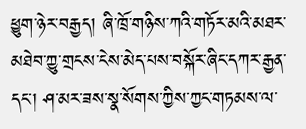ཕྱུག་ཉེར་བརྒྱད། ཞི་ཁྲོ་གཉིས་ཀའི་གཏོར་མའི་མཐར་མཐེབ་ཀྱུ་གྲངས་ངེས་མེད་པས་བསྐོར་ཞིང་དཀར་རྒྱན་དང་། ཤ་མར་ཟས་སྣ་སོགས་ཀྱིས་ཀྱང་གཏམས་ལ་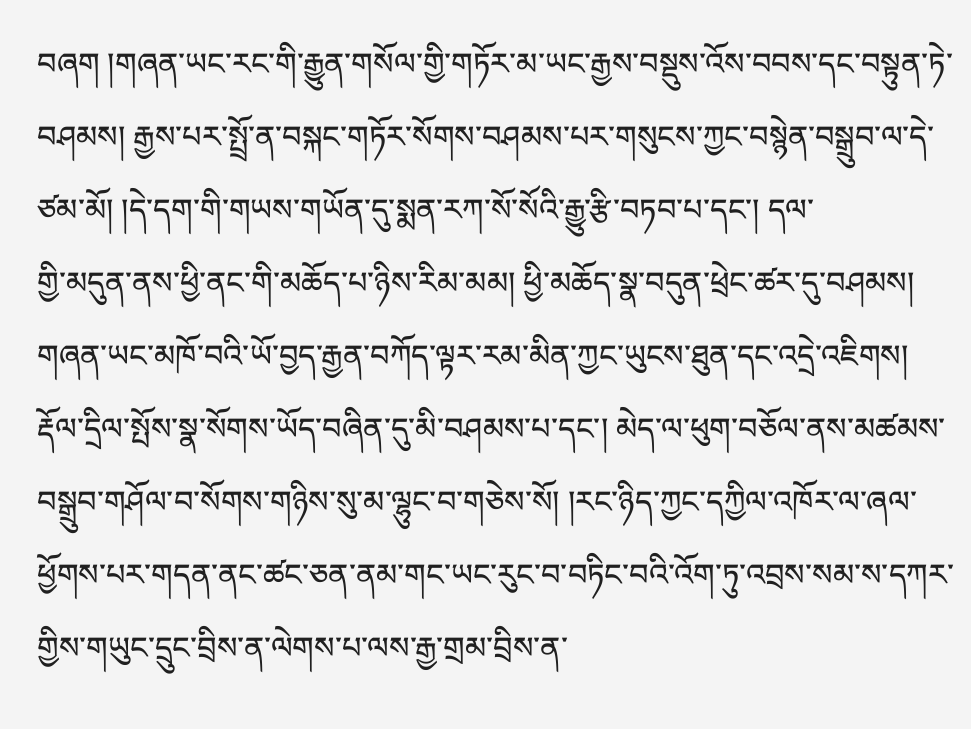བཞག །གཞན་ཡང་རང་གི་རྒྱུན་གསོལ་གྱི་གཏོར་མ་ཡང་རྒྱས་བསྡུས་འོས་བབས་དང་བསྟུན་ཏེ་བཤམས། རྒྱས་པར་སྤྲོ་ན་བསྐང་གཏོར་སོགས་བཤམས་པར་གསུངས་ཀྱང་བསྙེན་བསྒྲུབ་ལ་དེ་ཙམ་མོ། །དེ་དག་གི་གཡས་གཡོན་དུ་སྨན་རཀ་སོ་སོའི་རྒྱུ་རྩི་བཏབ་པ་དང་། དལ་
གྱི་མདུན་ནས་ཕྱི་ནང་གི་མཆོད་པ་ཉིས་རིམ་མམ། ཕྱི་མཆོད་སྣ་བདུན་ཕྲེང་ཚར་དུ་བཤམས། གཞན་ཡང་མཁོ་བའི་ཡོ་བྱད་རྒྱན་བཀོད་ལྟར་རམ་མིན་ཀྱང་ཡུངས་ཐུན་དང་འདྲེ་འཇིགས། རྡོལ་དྲིལ་སྤོས་སྣ་སོགས་ཡོད་བཞིན་དུ་མི་བཤམས་པ་དང་། མེད་ལ་ཕུག་བཅོལ་ནས་མཚམས་བསྒྲུབ་གཤོལ་བ་སོགས་གཉིས་སུ་མ་ལྷུང་བ་གཅེས་སོ། །རང་ཉིད་ཀྱང་དཀྱིལ་འཁོར་ལ་ཞལ་ཕྱོགས་པར་གདན་ནང་ཚང་ཅན་ནམ་གང་ཡང་རུང་བ་བཏིང་བའི་འོག་ཏུ་འབྲས་སམ་ས་དཀར་གྱིས་གཡུང་དྲུང་བྲིས་ན་ལེགས་པ་ལས་རྒྱ་གྲམ་བྲིས་ན་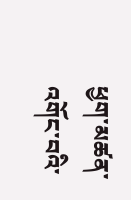ཕྱག་མཚན་འགོང་བའི་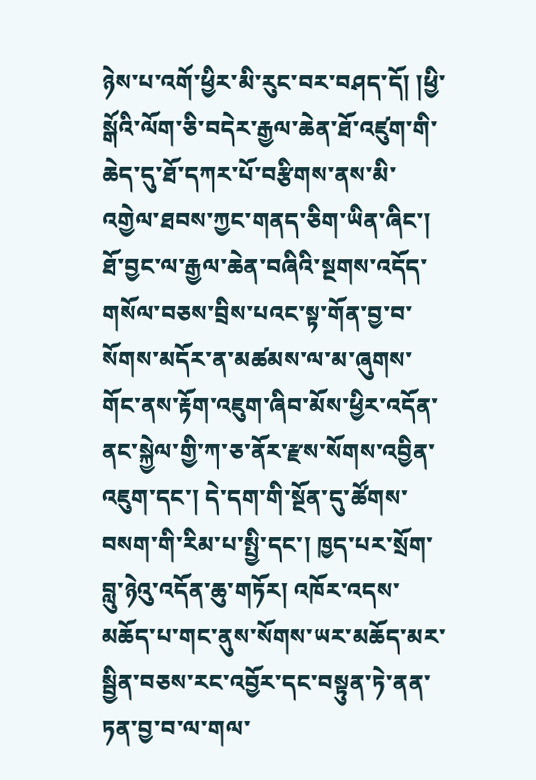ཉེས་པ་འགོ་ཕྱིར་མི་རུང་བར་བཤད་དོ། །ཕྱི་སྒོའི་ལོག་ཅི་བདེར་རྒྱལ་ཆེན་ཐོ་འཛུག་གི་ཆེད་དུ་ཐོ་དཀར་པོ་བརྩིགས་ནས་མི་འགྱེལ་ཐབས་ཀྱང་གནད་ཅིག་ཡིན་ཞིང་། ཐོ་བྱང་ལ་རྒྱལ་ཆེན་བཞིའི་སྔགས་འདོད་གསོལ་བཅས་བྲིས་པའང་སྟ་གོན་བྱ་བ་སོགས་མདོར་ན་མཚམས་ལ་མ་ཞུགས་གོང་ནས་རྟོག་འཇུག་ཞིབ་མོས་ཕྱིར་འདོན་ནང་སྐྱེལ་གྱི་ཀ་ཅ་ནོར་རྫས་སོགས་འབྱིན་འཇུག་དང་། དེ་དག་གི་སྔོན་དུ་ཚོགས་བསག་གི་རིམ་པ་སྤྱི་དང་། ཁྱད་པར་སྲོག་བླུ་ཉེའུ་འདོན་ཆུ་གཏོར། འཁོར་འདས་མཆོད་པ་གང་ནུས་སོགས་ཡར་མཆོད་མར་སྦྱིན་བཅས་རང་འབྱོར་དང་བསྟུན་ཏེ་ནན་ཏན་བྱ་བ་ལ་གལ་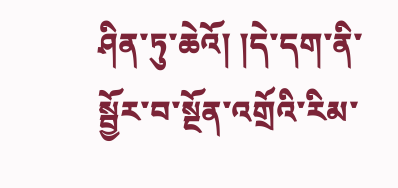ཤིན་ཏུ་ཆེའོ། །དེ་དག་ནི་སྦྱོར་བ་སྔོན་འགྲོའི་རིམ་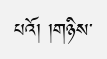པའོ། །གཉིས་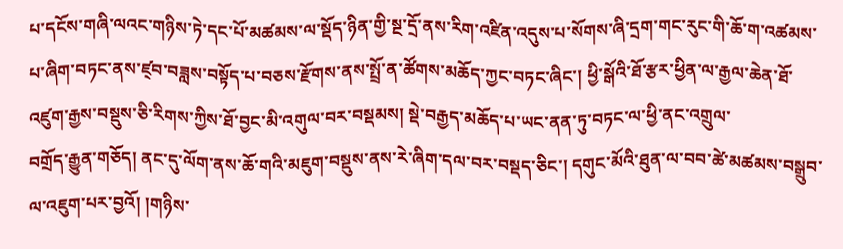པ་དངོས་གཞི་ལའང་གཉིས་ཏེ་དང་པོ་མཚམས་ལ་སྡོད་ཉིན་གྱི་སྔ་དྲོ་ནས་རིག་འཛིན་འདུས་པ་སོགས་ཞི་དྲག་གང་རུང་གི་ཆོ་ག་འཚམས་པ་ཞིག་བཏང་ནས་ཛ྄བ་བཟླས་བསྟོད་པ་བཅས་རྫོགས་ནས་སྤྲོ་ན་ཚོགས་མཆོད་ཀྱང་བཏང་ཞིང་། ཕྱི་སྒོའི་ཐོ་རྩར་ཕྱིན་ལ་རྒྱལ་ཆེན་ཐོ་འཛུག་རྒྱས་བསྡུས་ཅི་རིགས་ཀྱིས་ཐོ་བྱང་མི་འགུལ་བར་བསྡམས། སྡེ་བརྒྱད་མཆོད་པ་ཡང་ནན་ཏུ་བཏང་ལ་ཕྱི་ནང་འགྲུལ་
བགྲོད་རྒྱུན་གཅོད། ནང་དུ་ལོག་ནས་ཆོ་གའི་མཇུག་བསྡུས་ནས་རེ་ཞིག་དལ་བར་བསྡད་ཅིང་། དགུང་མོའི་ཐུན་ལ་བབ་ཚེ་མཚམས་བསྒྲུབ་ལ་འཇུག་པར་བྱའོ། །གཉིས་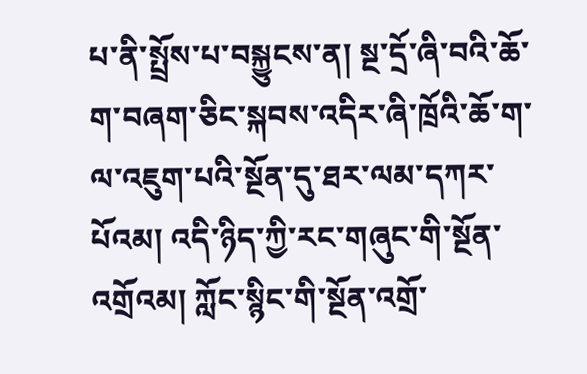པ་ནི་སྤྲོས་པ་བསྐྱུངས་ན། སྔ་དྲོ་ཞི་བའི་ཆོ་ག་བཞག་ཅིང་སྐབས་འདིར་ཞི་ཁྲོའི་ཆོ་ག་ལ་འཇུག་པའི་སྔོན་དུ་ཐར་ལམ་དཀར་པོའམ། འདི་ཉིད་ཀྱི་རང་གཞུང་གི་སྔོན་འགྲོའམ། ཀློང་སྙིང་གི་སྔོན་འགྲོ་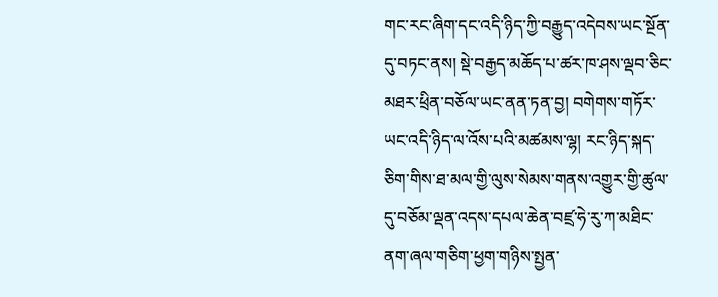གང་རང་ཞིག་དང་འདི་ཉིད་ཀྱི་བརྒྱུད་འདེབས་ཡང་སྔོན་དུ་བཏང་ནས། སྡེ་བརྒྱད་མཆོད་པ་ཚར་ཁ་ཤས་ལྡབ་ཅིང་མཐར་ཕྲིན་བཅོལ་ཡང་ནན་ཏན་བྱ། བགེགས་གཏོར་ཡང་འདི་ཉིད་ལ་འོས་པའི་མཚམས་ལྷ། རང་ཉིད་སྐད་ཅིག་གིས་ཐ་མལ་གྱི་ལུས་སེམས་གནས་འགྱུར་གྱི་ཚུལ་དུ་བཅོམ་ལྡན་འདས་དཔལ་ཆེན་བཛྲ་ཧེ་རུ་ཀ་མཐིང་ནག་ཞལ་གཅིག་ཕྱག་གཉིས་སྤྱན་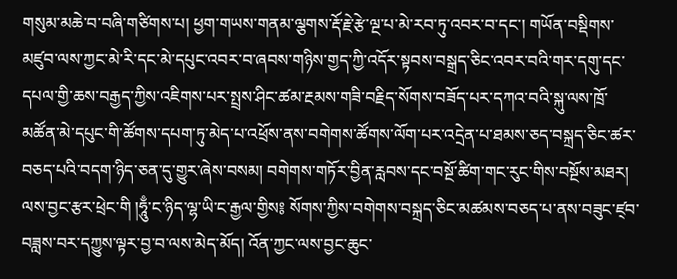གསུམ་མཆེ་བ་བཞི་གཙིགས་པ། ཕྱག་གཡས་གནམ་ལྕགས་རྡོ་རྗེ་རྩེ་ལྔ་པ་མེ་རབ་ཏུ་འབར་བ་དང་། གཡོན་བསྡིགས་མཛུབ་ལས་ཀྱང་མེ་རི་དང་མེ་དཔུང་འབར་བ་ཞབས་གཉིས་གྱད་ཀྱི་འདོར་སྟབས་བསྒྲད་ཅིང་འབར་བའི་གར་དགུ་དང་དཔལ་གྱི་ཆས་བརྒྱད་ཀྱིས་འཇིགས་པར་སྤྲས་ཤིང་ཚམ་རྔམས་གཟི་བརྗིད་སོགས་བཟོད་པར་དཀའ་བའི་སྐུ་ལས་ཁྲོ་མཚོན་མེ་དཔུང་གི་ཚོགས་དཔག་ཏུ་མེད་པ་འཕྲོས་ནས་བགེགས་ཚོགས་ལོག་པར་འདྲེན་པ་ཐམས་ཅད་བསྐྲད་ཅིང་ཚར་བཅད་པའི་བདག་ཉིད་ཅན་དུ་གྱུར་ཞེས་བསམ། བགེགས་གཏོར་བྱིན་རླབས་དང་བསྔོ་ཚིག་གང་རུང་གིས་བསྔོས་མཐར། ལས་བྱང་རྩར་ཕྲེང་གི །ཧཱུྃ་ང་ཉིད་ལྷ་ཡི་ང་རྒྱལ་གྱིས༔ སོགས་ཀྱིས་བགེགས་བསྐྲད་ཅིང་མཚམས་བཅད་པ་ནས་བཟུང་ཛ྄བ་བཟླས་བར་དཀྱུས་ལྟར་བྱ་བ་ལས་མེད་མོད། འོན་ཀྱང་ལས་བྱང་ཆུང་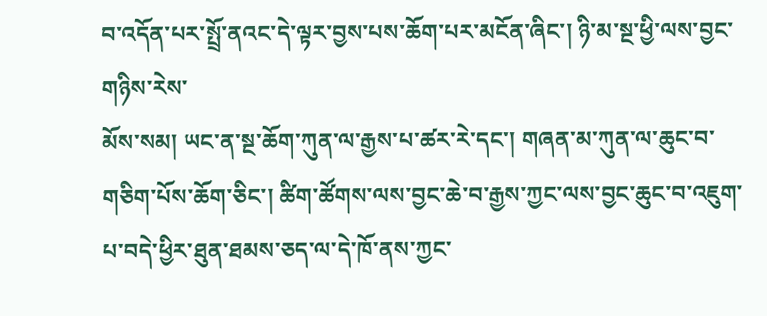བ་འདོན་པར་སྤྲོ་ནའང་དེ་ལྟར་བྱས་པས་ཆོག་པར་མངོན་ཞིང་། ཉི་མ་སྔ་ཕྱི་ལས་བྱང་གཉིས་རེས་
མོས་སམ། ཡང་ན་སྔ་ཆོག་ཀུན་ལ་རྒྱས་པ་ཚར་རེ་དང་། གཞན་མ་ཀུན་ལ་ཆུང་བ་གཅིག་པོས་ཆོག་ཅིང་། ཚིག་ཚོགས་ལས་བྱང་ཆེ་བ་རྒྱས་ཀྱང་ལས་བྱང་ཆུང་བ་འཇུག་པ་བདེ་ཕྱིར་ཐུན་ཐམས་ཅད་ལ་དེ་ཁོ་ནས་ཀྱང་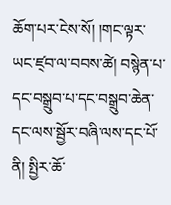ཆོག་པར་ངེས་སོ། །གང་ལྟར་ཡང་ཛ྄བ་ལ་བབས་ཚེ། བསྙེན་པ་དང་བསྒྲུབ་པ་དང་བསྒྲུབ་ཆེན་དང་ལས་སྦྱོར་བཞི་ལས་དང་པོ་ནི། སྤྱིར་ཆོ་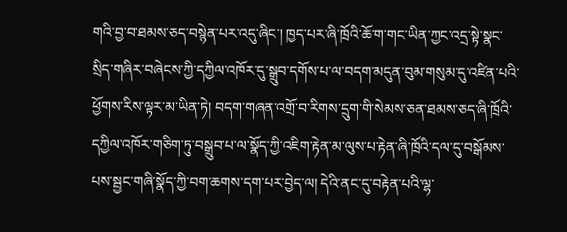གའི་བྱ་བ་ཐམས་ཅད་བསྙེན་པར་འདུ་ཞིང་། ཁྱད་པར་ཞི་ཁྲོའི་ཆོ་ག་གང་ཡིན་ཀྱང་འདྲ་སྟེ་སྣང་སྲིད་གཞིར་བཞེངས་ཀྱི་དཀྱིལ་འཁོར་དུ་སྒྲུབ་དགོས་པ་ལ་བདག་མདུན་བུམ་གསུམ་དུ་འཛིན་པའི་ཕྱོགས་རིས་ལྟར་མ་ཡིན་ཏེ། བདག་གཞན་འགྲོ་བ་རིགས་དྲུག་གི་སེམས་ཅན་ཐམས་ཅད་ཞི་ཁྲོའི་དཀྱིལ་འཁོར་གཅིག་ཏུ་བསྒྲུབ་པ་ལ་སྣོད་ཀྱི་འཇིག་རྟེན་མ་ལུས་པ་རྟེན་ཞི་ཁྲོའི་དལ་དུ་བསྒོམས་པས་སྦྱང་གཞི་སྣོད་ཀྱི་བག་ཆགས་དག་པར་བྱེད་ལ། དེའི་ནང་དུ་བརྟེན་པའི་ལྷ་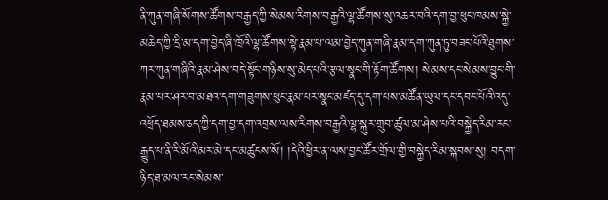ནི་ཀུན་གཞི་སོགས་ཚོགས་བརྒྱད་ཀྱི་སེམས་རིགས་བརྒྱའི་ལྷ་ཚོགས་སུ་འཆར་བའི་དག་བྱ་ཕུང་ཁམས་སྐྱེ་མཆེད་ཀྱི་དྲི་མ་དག་བྱེད་ཞི་ཁྲོའི་ལྷ་ཚོགས་སྟེ་རྣམ་པ་ལམ་བྱེད་ཀུན་གཞི་རྣམ་དག་ཀུན་ཏུ་བཟང་པོའི་ཐུགས་ཀར་ཀུན་གཞིའི་རྣམ་ཤེས་བདེ་སྟོང་གཉིས་སུ་མེད་པའི་རྩལ་སྣང་གི་རྟོག་ཚོགས། སེམས་དང་སེམས་བྱུང་གི་རྣམ་པར་ཤར་བ་མཐའ་དག་གཟུགས་ཕུང་རྣམ་པར་སྣང་མཛད་དུ་དག་པས་མཚོན་ཡུལ་དང་དབང་པོའི་འདུ་འཕྲོད་ཐམས་ཅད་ཀྱི་དག་བྱ་དག་འབྲས་ལས་རིགས་བརྒྱའི་ལྷ་སྐུར་གྲུབ་ཚུལ་མ་ཤེས་པའི་བསྐྱེད་རིམ་རང་རྒྱུད་པ་ནི་རི་མོའི་མར་མེ་དང་མཚུངས་སོ། །དེའི་ཕྱིར་ན་ལས་བྱང་ཚོར་གྲོལ་གྱི་བསྐྱེད་རིམ་སྐབས་སུ། བདག་ཉིད་ཐ་མལ་རང་སེམས་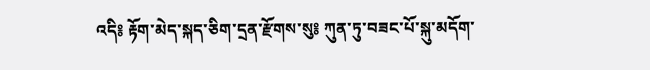འདི༔ རྟོག་མེད་སྐད་ཅིག་དྲན་རྫོགས་སུ༔ ཀུན་ཏུ་བཟང་པོ་སྐུ་མདོག་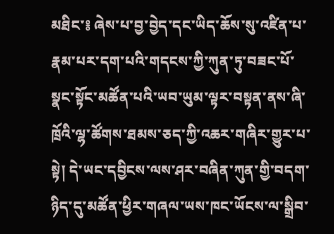མཐིང་༔ ཞེས་པ་བྱ་བྱེད་དང་ཡིད་ཆོས་སུ་འཛིན་པ་རྣམ་པར་དག་པའི་གདངས་ཀྱི་ཀུན་ཏུ་བཟང་པོ་སྣང་སྟོང་མཚོན་པའི་ཡབ་ཡུམ་ལྟར་བསྟན་ནས་ཞི་ཁྲོའི་ལྷ་ཚོགས་ཐམས་ཅད་ཀྱི་འཆར་གཞིར་གྱུར་པ་སྟེ། དེ་ཡང་དབྱིངས་ལས་ཤར་བཞིན་ཀུན་གྱི་བདག་ཉིད་དུ་མཚོན་ཕྱིར་གཞལ་ཡས་ཁང་ཡོངས་ལ་སྒྲིབ་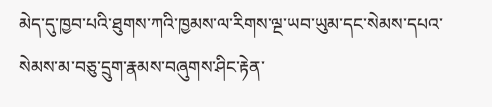མེད་དུ་ཁྱབ་པའི་ཐུགས་ཀའི་ཁྱམས་ལ་རིགས་ལྔ་ཡབ་ཡུམ་དང་སེམས་དཔའ་སེམས་མ་བཅུ་དྲུག་རྣམས་བཞུགས་ཤིང་རྟེན་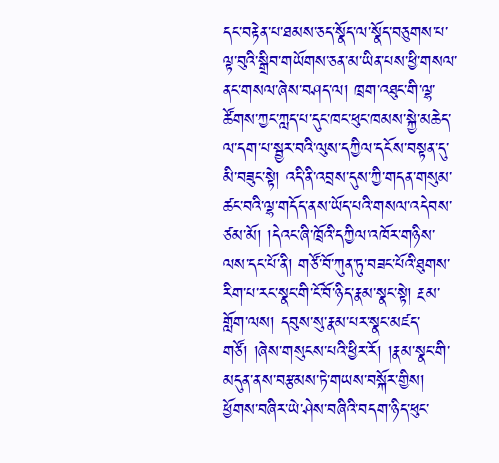དང་བརྟེན་པ་ཐམས་ཅད་སྣོད་ལ་སྣོད་བཅུགས་པ་ལྟ་བུའི་སྒྲིབ་གཡོགས་ཅན་མ་ཡིན་པས་ཕྱི་གསལ་ནང་གསལ་ཞེས་བཤད་ལ། ཁྲག་འཐུང་གི་ལྷ་ཚོགས་ཀྱང་ཀླད་པ་དུང་ཁང་ཕུང་ཁམས་སྐྱེ་མཆེད་ལ་དག་པ་སྦྱར་བའི་ལུས་དཀྱིལ་དངོས་བསྟན་དུ་མི་བཟུང་སྟེ། འདི་ནི་འབྲས་དུས་ཀྱི་གདན་གསུམ་ཚང་བའི་ལྷ་གདོད་ནས་ཡོད་པའི་གསལ་འདེབས་ཙམ་མོ། །དེའང་ཞི་ཁྲོའི་དཀྱིལ་འཁོར་གཉིས་ལས་དང་པོ་ནི། གཙོ་བོ་ཀུན་ཏུ་བཟང་པོའི་ཐུགས་རིག་པ་རང་སྣང་གི་ངོ་བོ་ཉིད་རྣམ་སྣང་སྟེ། རྔམ་གློག་ལས། དབུས་སུ་རྣམ་པར་སྣང་མཛད་གཙོ། །ཞེས་གསུངས་པའི་ཕྱིར་རོ། །རྣམ་སྣང་གི་མདུན་ནས་བརྩམས་ཏེ་གཡས་བསྐོར་གྱིས། ཕྱོགས་བཞིར་ཡེ་ཤེས་བཞིའི་བདག་ཉིད་ཕུང་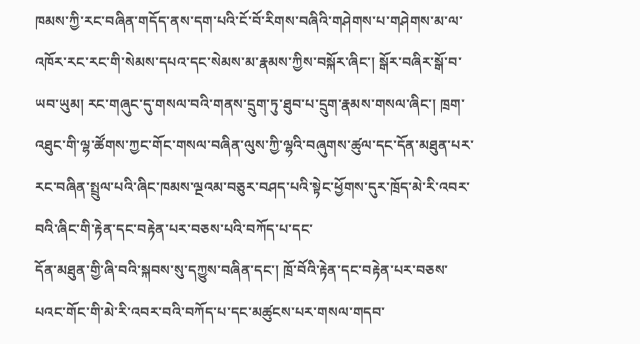ཁམས་ཀྱི་རང་བཞིན་གདོད་ནས་དག་པའི་ངོ་བོ་རིགས་བཞིའི་གཤེགས་པ་གཤེགས་མ་ལ་འཁོར་རང་རང་གི་སེམས་དཔའ་དང་སེམས་མ་རྣམས་ཀྱིས་བསྐོར་ཞིང་། སྒོར་བཞིར་སྒོ་བ་ཡབ་ཡུམ། རང་གཞུང་དུ་གསལ་བའི་གནས་དྲུག་ཏུ་ཐུབ་པ་དྲུག་རྣམས་གསལ་ཞིང་། ཁྲག་འཐུང་གི་ལྷ་ཚོགས་ཀྱང་གོང་གསལ་བཞིན་ལུས་ཀྱི་ལྷའི་བཞུགས་ཚུལ་དང་དོན་མཐུན་པར་རང་བཞིན་སྤྲུལ་པའི་ཞིང་ཁམས་ལྔའམ་བཅུར་བཤད་པའི་སྟེང་ཕྱོགས་དུར་ཁྲོད་མེ་རི་འབར་བའི་ཞིང་གི་རྟེན་དང་བརྟེན་པར་བཅས་པའི་བཀོད་པ་དང་
དོན་མཐུན་གྱི་ཞི་བའི་སྐབས་སུ་དཀྱུས་བཞིན་དང་། ཁྲོ་བོའི་རྟེན་དང་བརྟེན་པར་བཅས་པའང་གོང་གི་མེ་རི་འབར་བའི་བཀོད་པ་དང་མཚུངས་པར་གསལ་གདབ་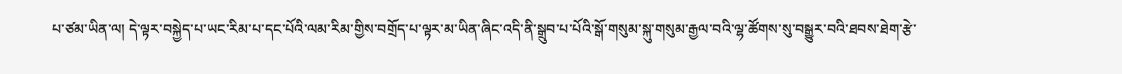པ་ཙམ་ཡིན་ལ། དེ་ལྟར་བསྐྱེད་པ་ཡང་རིམ་པ་དང་པོའི་ལམ་རིམ་གྱིས་བགྲོད་པ་ལྟར་མ་ཡིན་ཞིང་འདི་ནི་སྒྲུབ་པ་པོའི་སྒོ་གསུམ་སྐུ་གསུམ་རྒྱལ་བའི་ལྷ་ཚོགས་སུ་བསྒྱུར་བའི་ཐབས་ཐེག་རྩེ་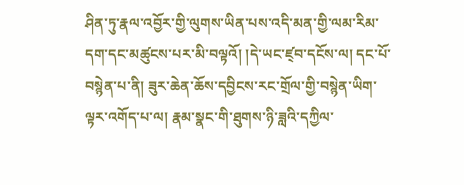ཤིན་ཏུ་རྣལ་འབྱོར་གྱི་ལུགས་ཡིན་པས་འདི་མན་གྱི་ལམ་རིམ་དག་དང་མཚུངས་པར་མི་བལྟའོ། །དེ་ཡང་ཛ྄བ་དངོས་ལ། དང་པོ་བསྙེན་པ་ནི། ཟུར་ཆེན་ཆོས་དབྱིངས་རང་གྲོལ་གྱི་བསྙེན་ཡིག་ལྟར་འགོད་པ་ལ། རྣམ་སྣང་གི་ཐུགས་ཉི་ཟླའི་དཀྱིལ་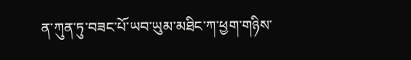ན་ཀུན་ཏུ་བཟང་པོ་ཡབ་ཡུམ་མཐིང་ཀ་ཕྱག་གཉིས་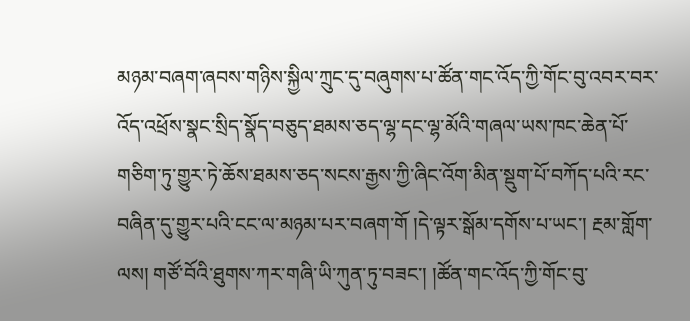མཉམ་བཞག་ཞབས་གཉིས་སྐྱིལ་ཀྲུང་དུ་བཞུགས་པ་ཚོན་གང་འོད་ཀྱི་གོང་བུ་འབར་བར་འོད་འཕྲོས་སྣང་སྲིད་སྣོད་བཅུད་ཐམས་ཅད་ལྷ་དང་ལྷ་མོའི་གཞལ་ཡས་ཁང་ཆེན་པོ་གཅིག་ཏུ་གྱུར་ཏེ་ཆོས་ཐམས་ཅད་སངས་རྒྱས་ཀྱི་ཞིང་འོག་མིན་སྡུག་པོ་བཀོད་པའི་རང་བཞིན་དུ་གྱུར་པའི་ངང་ལ་མཉམ་པར་བཞག་གོ །དེ་ལྟར་སྒོམ་དགོས་པ་ཡང་། རྔམ་གློག་ལས། གཙོ་བོའི་ཐུགས་ཀར་གཞི་ཡི་ཀུན་ཏུ་བཟང་། །ཚོན་གང་འོད་ཀྱི་གོང་བུ་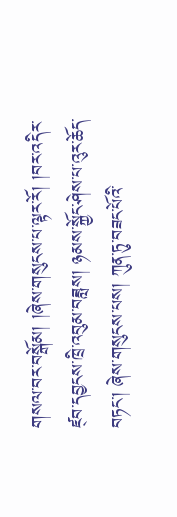གསལ་བར་བསྒོམ། །ཞེས་གསུངས་པ་ལྟར་རོ། །བར་འདིར་ཛ྄བ་དབྱངས་ཁྲི་འབུམ་བཟླས། ཉམས་སྐྱོང་ཤེས་པ་འུར་ཆོད་བཏང་། ཞེས་གསུངས་པས། ཀུན་ཏུ་བཟང་པོའི་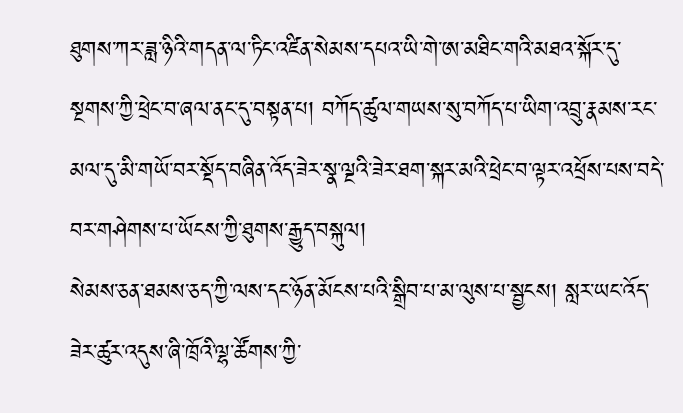ཐུགས་ཀར་ཟླ་ཉིའི་གདན་ལ་ཏིང་འཛིན་སེམས་དཔའ་ཡི་གེ་ཨ་མཐིང་གའི་མཐའ་སྐོར་དུ་སྔགས་ཀྱི་ཕྲེང་བ་ཞལ་ནང་དུ་བསྟན་པ། བཀོད་ཚུལ་གཡས་སུ་བཀོད་པ་ཡིག་འབྲུ་རྣམས་རང་མལ་དུ་མི་གཡོ་བར་སྡོད་བཞིན་འོད་ཟེར་སྣ་ལྔའི་ཟེར་ཐག་སྐར་མའི་ཕྲེང་བ་ལྟར་འཕྲོས་པས་བདེ་བར་གཤེགས་པ་ཡོངས་ཀྱི་ཐུགས་རྒྱུད་བསྐུལ།
སེམས་ཅན་ཐམས་ཅད་ཀྱི་ལས་དང་ཉོན་མོངས་པའི་སྒྲིབ་པ་མ་ལུས་པ་སྦྱངས། སླར་ཡང་འོད་ཟེར་ཚུར་འདུས་ཞི་ཁྲོའི་ལྷ་ཚོགས་ཀྱི་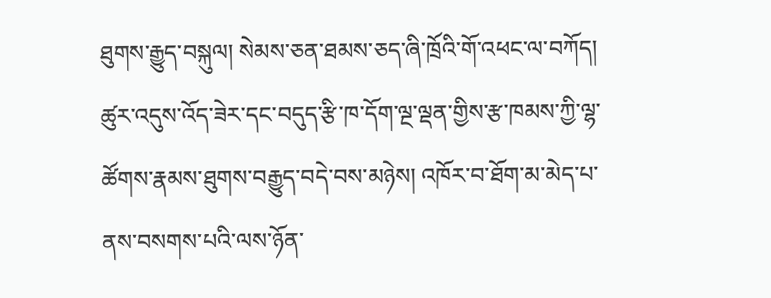ཐུགས་རྒྱུད་བསྐུལ། སེམས་ཅན་ཐམས་ཅད་ཞི་ཁྲོའི་གོ་འཕང་ལ་བཀོད། ཚུར་འདུས་འོད་ཟེར་དང་བདུད་རྩི་ཁ་དོག་ལྔ་ལྡན་གྱིས་རྩ་ཁམས་ཀྱི་ལྷ་ཚོགས་རྣམས་ཐུགས་བརྒྱུད་བདེ་བས་མཉེས། འཁོར་བ་ཐོག་མ་མེད་པ་ནས་བསགས་པའི་ལས་ཉོན་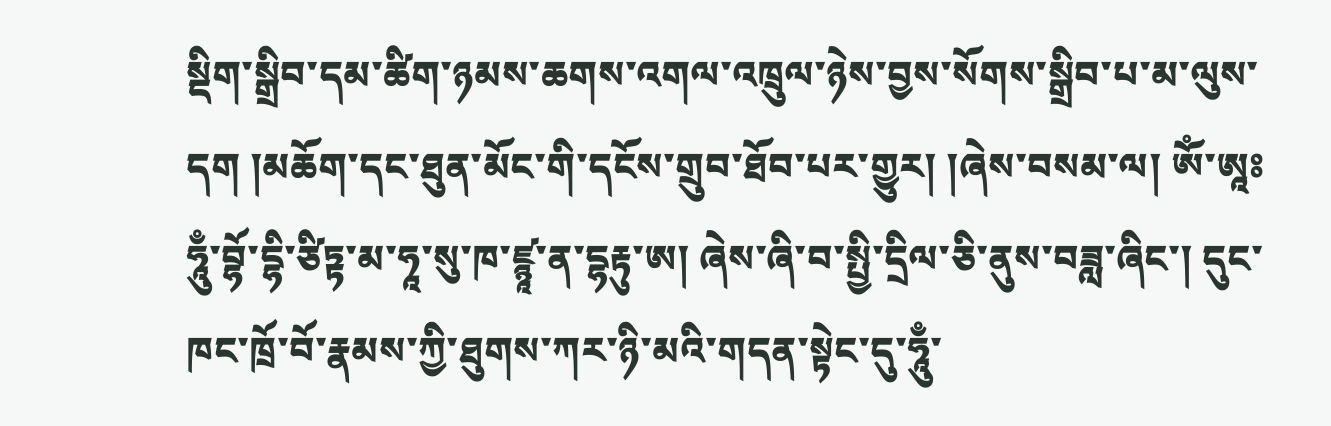སྡིག་སྒྲིབ་དམ་ཚིག་ཉམས་ཆགས་འགལ་འཁྲུལ་ཉེས་བྱས་སོགས་སྒྲིབ་པ་མ་ལུས་དག །མཆོག་དང་ཐུན་མོང་གི་དངོས་གྲུབ་ཐོབ་པར་གྱུར། །ཞེས་བསམ་ལ། ༀ་ཨཱཿཧཱུྃ་བྷོ་དྷི་ཙིཏྟ་མ་ཧཱ་སུ་ཁ་ཛྙཱ་ན་དྷརྟུ་ཨ། ཞེས་ཞི་བ་སྤྱི་དྲིལ་ཅི་ནུས་བཟླ་ཞིང་། དུང་ཁང་ཁྲོ་བོ་རྣམས་ཀྱི་ཐུགས་ཀར་ཉི་མའི་གདན་སྟེང་དུ་ཧཱུྃ་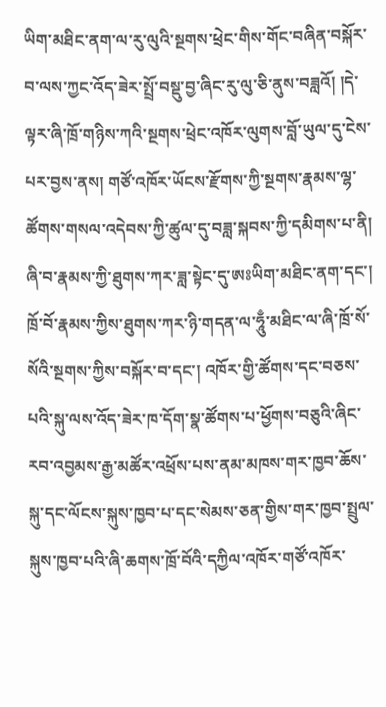ཡིག་མཐིང་ནག་ལ་རུ་ལུའི་སྔགས་ཕྲེང་གིས་གོང་བཞིན་བསྐོར་བ་ལས་ཀྱང་འོད་ཟེར་སྤྲོ་བསྡུ་བྱ་ཞིང་རུ་ལུ་ཅི་ནུས་བཟླའོ། །དེ་ལྟར་ཞི་ཁྲོ་གཉིས་ཀའི་སྔགས་ཕྲེང་འཁོར་ལུགས་བློ་ཡུལ་དུ་ངེས་པར་བྱས་ནས། གཙོ་འཁོར་ཡོངས་རྫོགས་ཀྱི་སྔགས་རྣམས་ལྷ་ཚོགས་གསལ་འདེབས་ཀྱི་ཚུལ་དུ་བཟླ་སྐབས་ཀྱི་དམིགས་པ་ནི། ཞི་བ་རྣམས་ཀྱི་ཐུགས་ཀར་ཟླ་སྟེང་དུ་ཨཿཡིག་མཐིང་ནག་དང་། ཁྲོ་བོ་རྣམས་ཀྱིས་ཐུགས་ཀར་ཉི་གདན་ལ་ཧཱུྃ་མཐིང་ལ་ཞི་ཁྲོ་སོ་སོའི་སྔགས་ཀྱིས་བསྐོར་བ་དང་། འཁོར་གྱི་ཚོགས་དང་བཅས་པའི་སྐུ་ལས་འོད་ཟེར་ཁ་དོག་སྣ་ཚོགས་པ་ཕྱོགས་བཅུའི་ཞིང་རབ་འབྱམས་རྒྱ་མཚོར་འཕྲོས་པས་ནམ་མཁས་གར་ཁྱབ་ཆོས་སྐུ་དང་ལོངས་སྐུས་ཁྱབ་པ་དང་སེམས་ཅན་གྱིས་གར་ཁྱབ་སྤྲུལ་སྐུས་ཁྱབ་པའི་ཞི་ཆགས་ཁྲོ་བོའི་དཀྱིལ་འཁོར་གཙོ་འཁོར་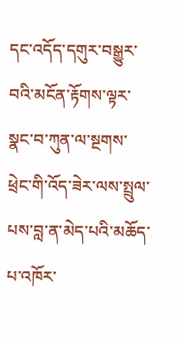དང་འདོད་དགུར་བསྒྱུར་བའི་མངོན་རྟོགས་ལྟར་སྣང་བ་ཀུན་ལ་སྔགས་ཕྲེང་གི་འོད་ཟེར་ལས་སྤྲུལ་པས་བླ་ན་མེད་པའི་མཆོད་པ་འཁོར་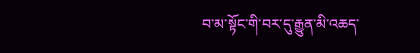བ་མ་སྟོང་གི་བར་དུ་རྒྱུན་མི་འཆད་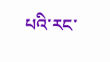པའི་རང་